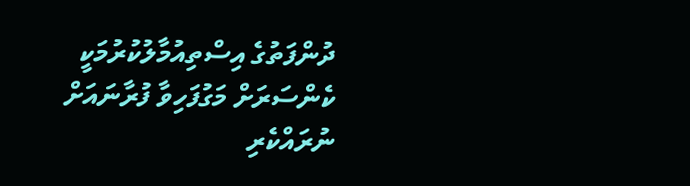ދުންފަތުގެ އިސްތިއުމާލުކުރުމަކީ ކެންސަރަށް މަގުފަހިވާ ފުރާނައަށް ނުރައްކެރި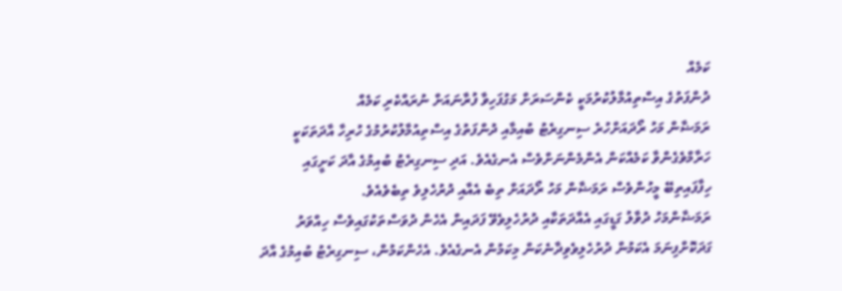ކަމެއް
ދުންފަތުގެ އިސްތިއުމާލުކުރުމަކީ ކެންސަރަށް މަގުފަހިވާ ފުރާނައަށް ނުރައްކެރި ކަމެއް
ރަމަޟާން މަހު ރޯދައަށްހުރެ ސިނގިރެޓު ބުއިމާއި ދުންފަތުގެ އިސްތިއުމާލުކުރުމުގެ ހުރިހާ އާދަތަކަކީ ހަރާމްވެގެންވާ ކަމެއްކަން އެންމެންނަށްވެސް އެނގެއެވެ. އަދި ސިނގިރެޓު ބުއިމުގެ އާދަ ކަށީގައި ހިފާފައިތިބޭ މީހުންވެސް ރަމަޟާން މަހު ރޯދައަށް ތިބެ އެއާއި ދުރުހެލިވެ ތިބެވެއެވެ.
ރަމަޟާންމަހު ދުވާލު ގަޑީގައި އެއާދަތަކާއި ދުރުހެލިވެވޭ ފަދައިން އެހެން ދުވަސްތަކުގައިވެސް ހިއްވަރު ގަދަކޮށްފިނަމަ އެކަމުން ދުރުހެލިވެވިދާނެކަން މިކަމުން އެނގެއެވެ. އެހެންކަމުން، ސިނގިރެޓު ބުއިމުގެ އާދަ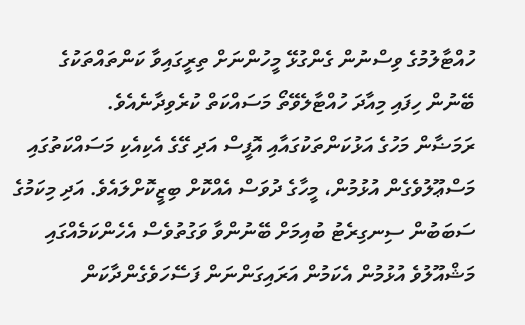ހުއްޓާލުމުގެ ވިސްނުން ގެންގުޅޭ މީހުންނަށް ތިރީގައިވާ ކަންތައްތަކުގެ ބޭނުން ހިފައި މިއާދަ ހުއްޓާލެވޭތޯ މަސައްކަތް ކުރެވިދާނެއެވެ.
ރަމަޟާން މަހުގެ އަޅުކަންތަކުގައާއި އޮފީސް އަދި ގޭގެ އެކިއެކި މަސައްކަތުގައި މަސްޢޫލުވެގެން އުޅުމުން، މީހާގެ ދުވަސް އެއްކޮށް ބިޒީކޮށްލައެވެ. އަދި މިކަމުގެ ސަބަބުން ސިނގިރެޓު ބުއިމަށް ބޭނުންވާ ވަގުތުވެސް އެހެންކަމެއްގައި މަޝްއޫލުވެ އުޅުމުން އެކަމުން އަރައިގަންނަން ފަސޭހަވެގެންދާކަން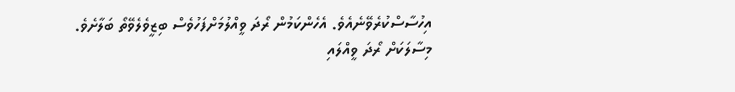އިހުސާސްކުރެވޭނެއެވެ. އެހެންކަމުން ރޯދަ ވީއްލުމަށްފަހުވެސް ބިޒީވެލެވޭތޯ ބަލާށެވެ. މިސާލަކަށް ރޯދަ ވީއްލައި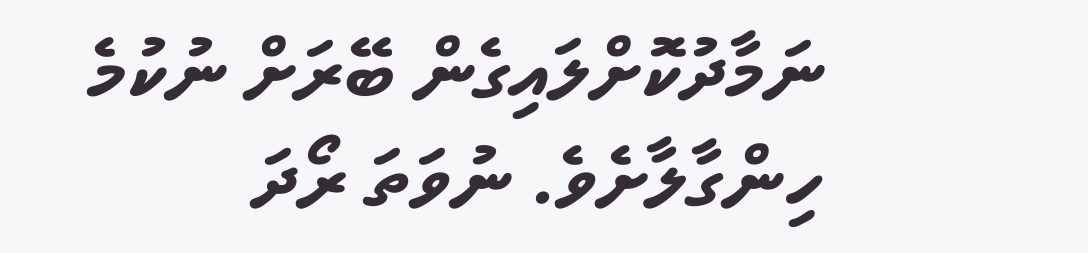ނަމާދުކޮށްލައިގެން ބޭރަށް ނުކުމެ ހިންގާލާށެވެ. ނުވަތަ ރޯދަ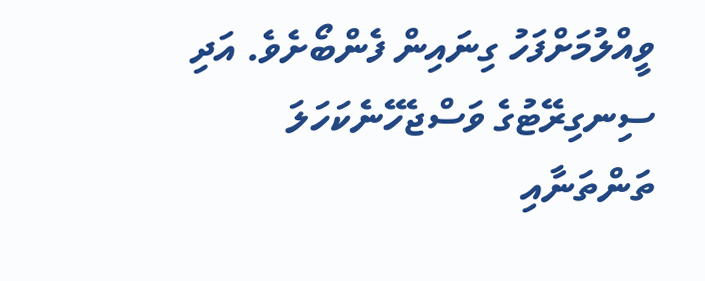ވީއްލުމަށްފަހު ގިނައިން ފެންބޯށެވެ. އަދި ސިނގިރޭޓުގެ ވަސްޖެހޭނެކަހަލަ ތަންތަނާއި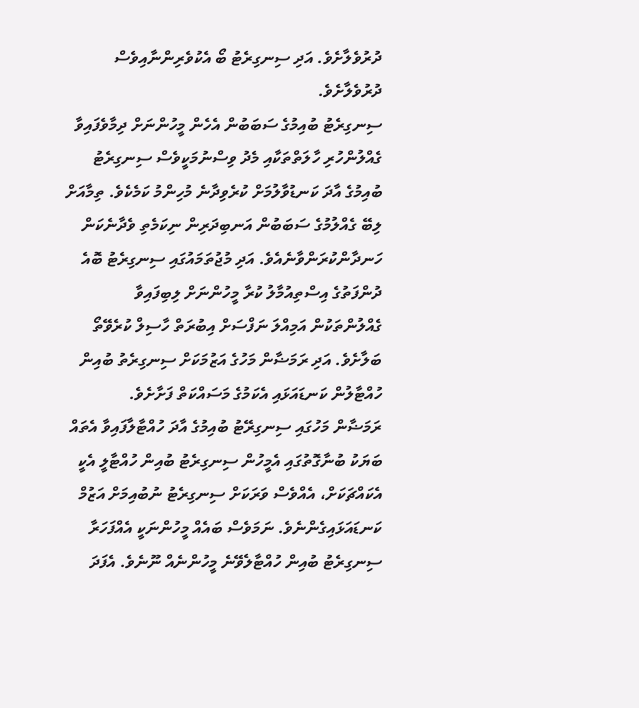ދުރުވެލާށެވެ. އަދި ސިނގިރެޓު ބޯ އެކުވެރިންނާއިވެސް ދުރުވެލާށެވެ.
ސިނގިރެޓު ބުއިމުގެ ސަބަބުން އެހެން މީހުންނަށް ދިމާވެފައިވާ ގެއްލުންހުރި ހާލަތްތަކާއި މެދު ވިސްނުމަކީވެސް ސިނގިރެޓު ބުއިމުގެ އާދަ ކަނޑުވާލުމަށް ކުރެވިދާނެ މުހިންމު ކަމެކެވެ. ތިމާއަށް ލިބޭ ގެއްލުމުގެ ސަބަބުން އަނބިދަރިން ނިކަމެތި ވެދާނެކަން ހަނދާންކުރަންވާނެއެވެ. އަދި މުޖުތަމައުގައި ސިނގިރެޓު ބޮއެ ދުންފަތުގެ އިސްތިއުމާލު ކުރާ މީހުންނަށް ލިބިފައިވާ ގެއްލުންތަކުން އަމިއްލަ ނަފްސަށް އިބުރަތް ހާސިލް ކުރެވޭތޯ ބަލާށެވެ. އަދި ރަމަޟާން މަހުގެ އަޒުމަކަށް ސިނގިރެތު ބުއިން ހުއްޓާލުން ކަނޑައަޅައި އެކަމުގެ މަސައްކަތް ފަށާށެވެ.
ރަމަޟާން މަހުގައި ސިނގިރޭޓު ބުއިމުގެ އާދަ ހުއްޓާލާފައިވާ އެތައް ބަޔަކު ބުނާގޮތުގައި އެމީހުން ސިނގިރެޓު ބުއިން ހުއްޓާލީ އެކީ އެކައްޗަކަށް، އެއްވެސް ވަރަކަށް ސިނގިރެޓު ނުބުއިމަށް އަޒުމް ކަނޑައަޅައިގެންނެވެ. ނަމަވެސް ބައެއް މީހުންނަކީ އެއްފަހަރާ ސިނގިރެޓު ބުއިން ހުއްޓާލެވޭނެ މީހުންނެއް ނޫނެވެ. އެފަދަ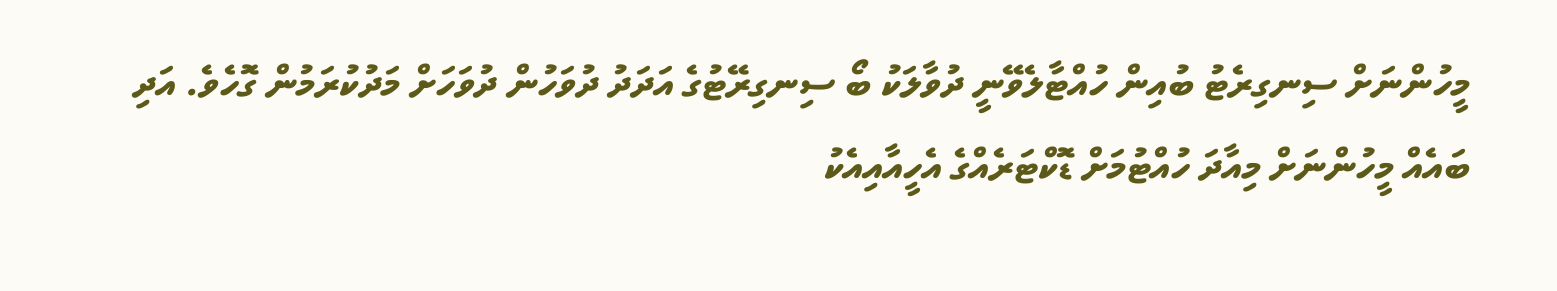މީހުންނަށް ސިނގިރެޓު ބުއިން ހުއްޓާލެވޭނީ ދުވާލަކު ބޯ ސިނގިރޭޓުގެ އަދަދު ދުވަހުން ދުވަހަށް މަދުކުރަމުން ގޮހެވެ. އަދި ބައެއް މީހުންނަށް މިއާދަ ހުއްޓުމަށް ޑޮކްޓަރެއްގެ އެހީއާއިއެކު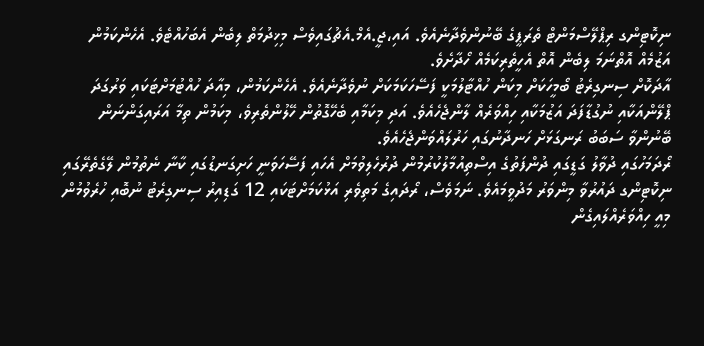ނިކޮޓިންގ ރިޕްލޭސްމަންޓް ތެރަޕީގެ ބޭނުންވެދާނެއެވެ. އައި،ޖީ.އެމް.އެޗުގައިވެސް މިޚިދުމަތް ލިބެން އެބަހުއްޓެވެ. އެހެންކަމުން އަޒުމެއް އޮތްނަމަ ލިބެން އޮތް އެހީތެރިކަމެއް ހޯދާށެވެ.
އާދަކޮށް ސިނގިރެޓު ބޯމީހަކަށް މިކަން ހުއްޓާލުމަކީ ފަސޭހަކަމަކަށް ނުވެދާނެއެވެ. އެހެންކަމުން، މިއާދަ ހުއްޓުމަށްޓަކައި ވަރުގަދަ ޕްލޭންއަކާއި ނުގުޑާފަދަ އަޒުމަކާއި ހިއްވަރެއް ލާންޖެހެއެވެ. އަދި މިކަމާއި ބެހޭގޮތުން ހޭލުންތެރިވެ، މިކަމުން ތިމާ އަރައިގަންނަން ބޭނުންވާ ސަބަބު ރަނގަޅަށް ހަނދާނުގައި ހަރުލައްވަންޖެހެއެވެ.
ރޯދަމަހުގައި ދުވާލު ގަޑީގައި ދުންފަތުގެ އިސްތިއުމާލުކުރުމުން ދުރުހެލިވުމަށް އެހައި ފަސޭހަވަނީ ހަށިގަނޑުގައި ކާނާ ނެތުމުން ލޭގެތެރޭގައި ނިކޮޓިންގ ދައުރުވާ މިންވަރު މަދުވީމައެވެ. ނަމަވެސް، ރޯދައިގެ މަތިވެރި އަޅުކަމަށްޓަކައި 12 ގަޑިއިރު ސިނގިރެޓު ނުބޮއި ހުރެވުމުން މިއީ ހިއްވަރެއްލައިގެން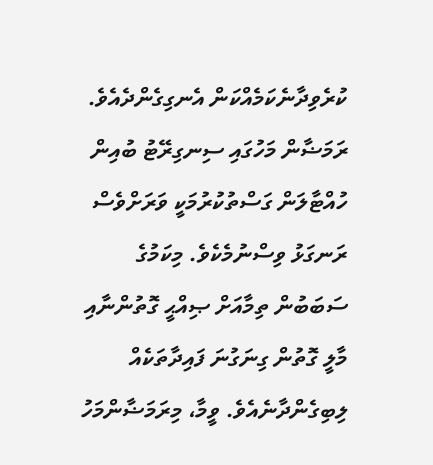ކުރެވިދާނެކަމެއްކަން އެނގިގެންދެއެވެ.
ރަމަޟާން މަހުގައި ސިނގިރޭޓު ބުއިން ހުއްޓާލަން ގަސްތުކުރުމަކީ ވަރަށްވެސް ރަނގަޅު ވިސްނުމެކެވެ. މިކަމުގެ ސަބަބުން ތިމާއަށް ޞިއްޙީ ގޮތުންނާއި މާލީ ގޮތުން ގިނަގުނަ ފައިދާތަކެއް ލިބިގެންދާނެއެވެ. ވީމާ، މިރަމަޟާންމަހު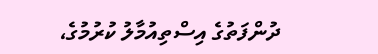ދުންފަތުގެ އިސްތިއުމާލު ކުރުމުގެ،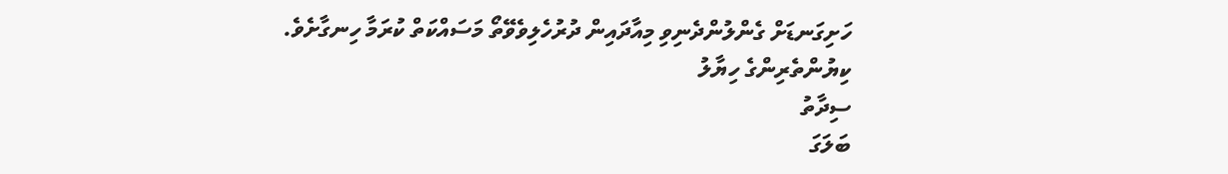ހަށިގަނޑަށް ގެންލުންދެނިވި މިއާދައިން ދުރުހެލިވެވޭތޯ މަސައްކަތް ކުރަމާ ހިނގާށެވެ.
ކިޔުންތެރިންގެ ހިޔާލު
ސިދާތު
ބަލަގަ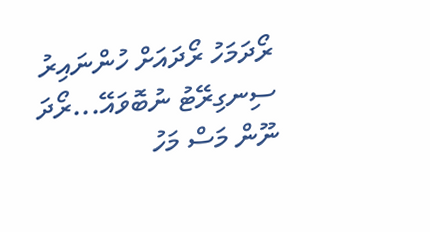ރޯދަމަހު ރޯދައަށް ހުންނައިރު ސިނގިރޭޓު ނުބޮވައޭ...ރޯދަ ނޫން މަސް މަހު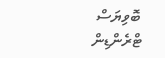ބޮވިޔަސް
ޓްރެންޑިން